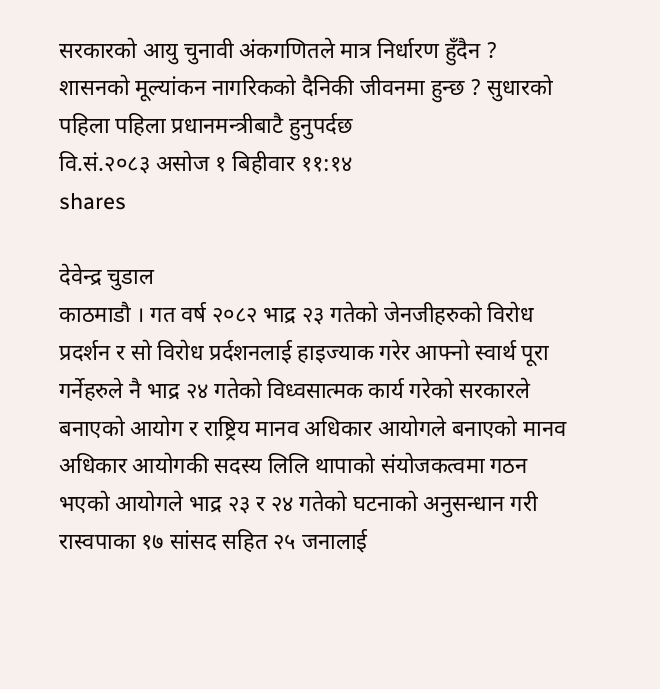सरकारको आयु चुनावी अंकगणितले मात्र निर्धारण हुँदैन ?
शासनको मूल्यांकन नागरिकको दैनिकी जीवनमा हुन्छ ? सुधारको पहिला पहिला प्रधानमन्त्रीबाटै हुनुपर्दछ
वि.सं.२०८३ असोज १ बिहीवार ११:१४
shares

देवेन्द्र चुडाल
काठमाडौ । गत वर्ष २०८२ भाद्र २३ गतेको जेनजीहरुको विरोध प्रदर्शन र सो विरोध प्रर्दशनलाई हाइज्याक गरेर आफ्नो स्वार्थ पूरा गर्नेहरुले नै भाद्र २४ गतेको विध्वसात्मक कार्य गरेको सरकारले बनाएको आयोग र राष्ट्रिय मानव अधिकार आयोगले बनाएको मानव अधिकार आयोगकी सदस्य लिलि थापाको संयोजकत्वमा गठन भएको आयोगले भाद्र २३ र २४ गतेको घटनाको अनुसन्धान गरी रास्वपाका १७ सांसद सहित २५ जनालाई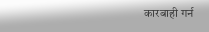कारबाही गर्न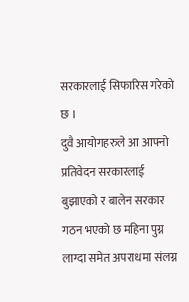सरकारलाई सिफारिस गरेको छ ।
दुवै आयोगहरुले आ आफ्नो प्रतिवेदन सरकारलाई बुझाएको र बालेन सरकार गठन भएको छ महिना पुग्न लाग्दा समेत अपराधमा संलग्न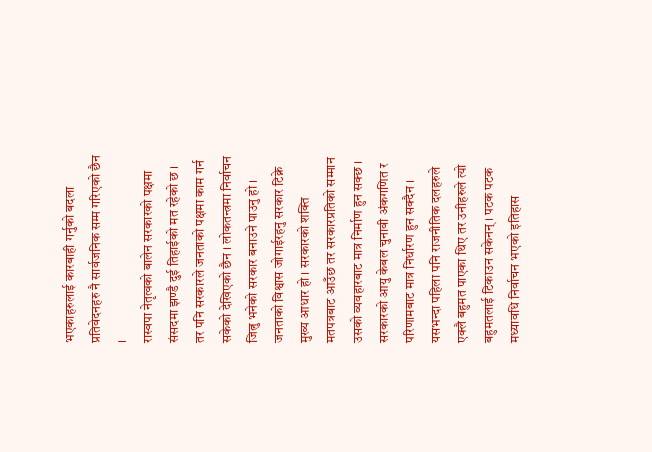भएकाहरुलाई कारबाही गर्नुको बदला प्रतिवेदनहरु नै सार्वजनिक सम्म गरिएको छैन ।
रास्वपा नेतृत्वको बालेन सरकारको पक्षमा संसदमा झण्डै दुई तिहाईको मत रहेको छ । तर पनि सरकारले जनताको पक्षमा काम गर्न सकेको देखिएको छैन । लोकतन्त्रमा निर्वाचन जित्नु भनेको सरकार बनाउने पाउनु हो । जनताको विश्वास जोगाईरहनु सरकार टिक्ने मुख्य आधार हो । सरकारको शक्ति मतपत्रबाट आउँछ तर सरकारप्रतिको सम्मान उसको व्यवहारबाट मात्र निर्माण हुन सक्छ । सरकारको आयु केबल चुनावी अंकगणित र परिणामबाट मात्र निर्धारण हुन सक्दैन ।
यसभन्दा पहिला पनि राजनीतिक दलहरुले एक्लै बहुमत पाएका थिए तर उनीहरुले त्यो बहुमतलाई टिकाउन सकेनन् । पटक पटक मध्यावधि निर्वाचन भएको इतिहास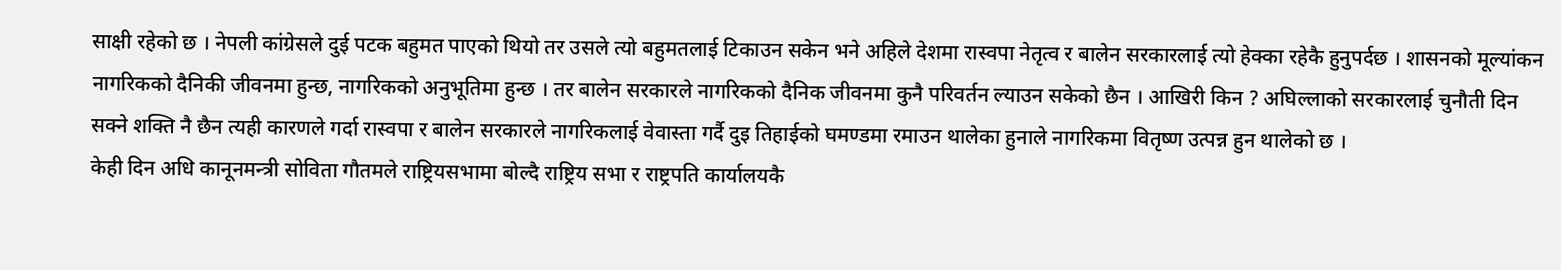साक्षी रहेको छ । नेपली कांग्रेसले दुई पटक बहुमत पाएको थियो तर उसले त्यो बहुमतलाई टिकाउन सकेन भने अहिले देशमा रास्वपा नेतृत्व र बालेन सरकारलाई त्यो हेक्का रहेकै हुनुपर्दछ । शासनको मूल्यांकन नागरिकको दैनिकी जीवनमा हुन्छ, नागरिकको अनुभूतिमा हुन्छ । तर बालेन सरकारले नागरिकको दैनिक जीवनमा कुनै परिवर्तन ल्याउन सकेको छैन । आखिरी किन ? अघिल्लाको सरकारलाई चुनौती दिन सक्ने शक्ति नै छैन त्यही कारणले गर्दा रास्वपा र बालेन सरकारले नागरिकलाई वेवास्ता गर्दै दुइ तिहाईको घमण्डमा रमाउन थालेका हुनाले नागरिकमा वितृष्ण उत्पन्न हुन थालेको छ ।
केही दिन अधि कानूनमन्त्री सोविता गौतमले राष्ट्रियसभामा बोल्दै राष्ट्रिय सभा र राष्ट्रपति कार्यालयकै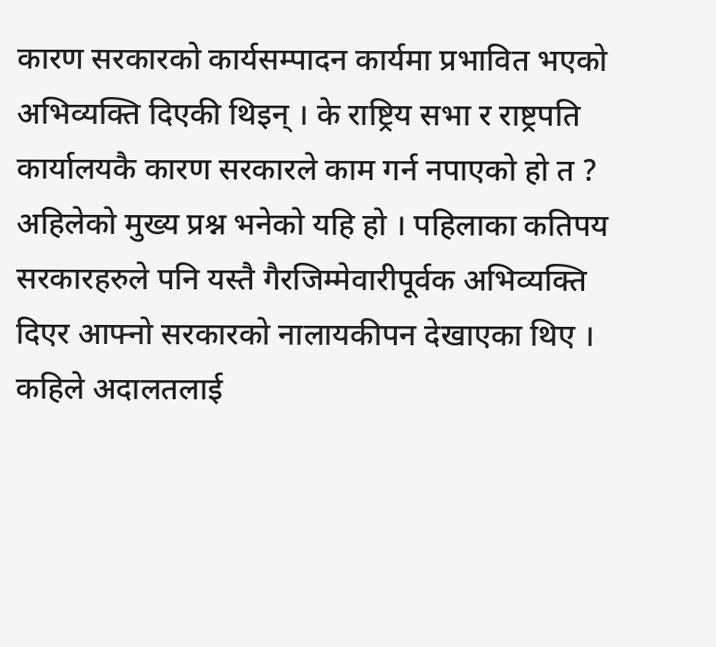कारण सरकारको कार्यसम्पादन कार्यमा प्रभावित भएको अभिव्यक्ति दिएकी थिइन् । के राष्ट्रिय सभा र राष्ट्रपति कार्यालयकै कारण सरकारले काम गर्न नपाएको हो त ? अहिलेको मुख्य प्रश्न भनेको यहि हो । पहिलाका कतिपय सरकारहरुले पनि यस्तै गैरजिम्मेवारीपूर्वक अभिव्यक्ति दिएर आफ्नो सरकारको नालायकीपन देखाएका थिए ।
कहिले अदालतलाई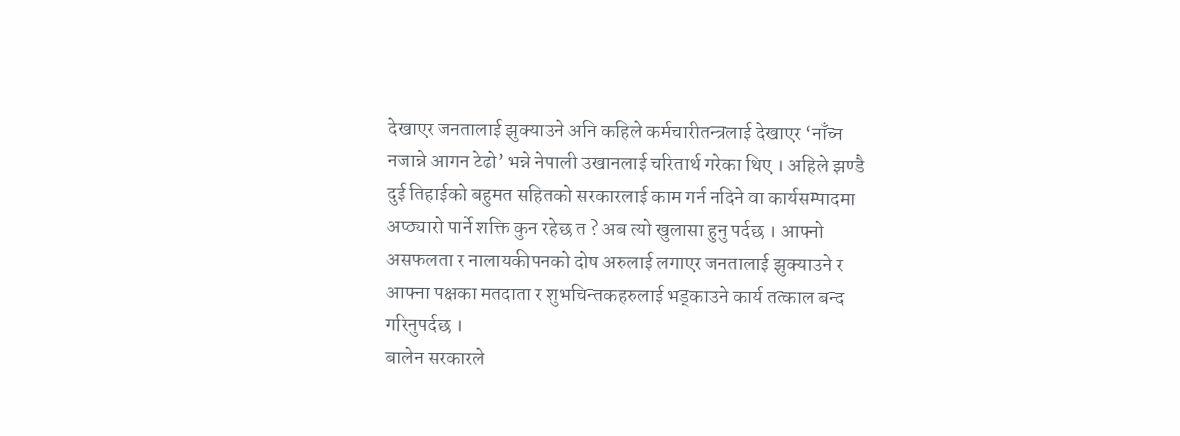देखाएर जनतालाई झुक्याउने अनि कहिले कर्मचारीतन्त्रलाई देखाएर ‘नाँच्न नजान्ने आगन टेढो’ भन्ने नेपाली उखानलाई चरितार्थ गरेका थिए । अहिले झण्डै दुई तिहाईको बहुमत सहितको सरकारलाई काम गर्न नदिने वा कार्यसम्पादमा अप्ठ्यारो पार्ने शक्ति कुन रहेछ त ? अब त्यो खुलासा हुनु पर्दछ । आफ्नो असफलता र नालायकीपनको दोष अरुलाई लगाएर जनतालाई झुक्याउने र आफ्ना पक्षका मतदाता र शुभचिन्तकहरुलाई भड्काउने कार्य तत्काल बन्द गरिनुपर्दछ ।
बालेन सरकारले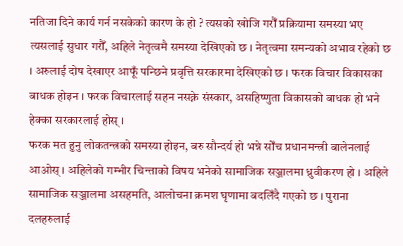नतिजा दिने कार्य गर्न नसकेको कारण के हो ? त्यसको खोजि गरौँ प्रक्रियामा समस्या भए त्यसलाई सुधार गरौँ, अहिले नेतृत्वमै समस्या देखिएको छ । नेतृत्वमा समन्यको अभाव रहेको छ । अरुलाई दोष देखाएर आफूँ पन्छिने प्रवृत्ति सरकारमा देखिएको छ । फरक विचार विकासका बाधक होइन । फरक विचारलाई सहन नसक्ने संस्कार, असहिष्णुता विकासको बाधक हो भने हेक्का सरकारलाई होस् ।
फरक मत हुनु लोकतन्त्रको समस्या होइन, बरु सौन्दर्य हो भन्ने सोँच प्रधानमन्त्री बालेनलाई आओस् । अहिलेको गम्भीर चिन्ताको विषय भनेको सामाजिक सञ्जालमा ध्रुवीकरण हो । अहिले सामाजिक सञ्जालमा असहमति, आलोचना क्रमश घृणामा बदलिँदै गएको छ । पुराना दलहरुलाई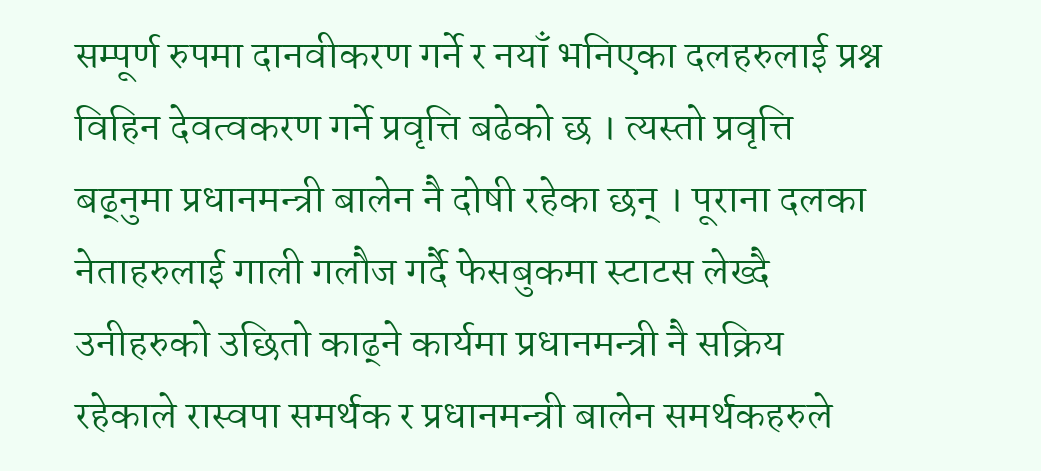सम्पूर्ण रुपमा दानवीकरण गर्ने र नयाँ भनिएका दलहरुलाई प्रश्न विहिन देवत्वकरण गर्ने प्रवृत्ति बढेको छ । त्यस्तो प्रवृत्ति बढ्नुमा प्रधानमन्त्री बालेन नै दोषी रहेका छन् । पूराना दलका नेताहरुलाई गाली गलौज गर्दै फेसबुकमा स्टाटस लेख्दै उनीहरुको उछितो काढ्ने कार्यमा प्रधानमन्त्री नै सक्रिय रहेकाले रास्वपा समर्थक र प्रधानमन्त्री बालेन समर्थकहरुले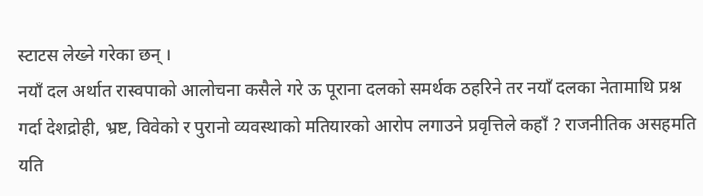स्टाटस लेख्ने गरेका छन् ।
नयाँ दल अर्थात रास्वपाको आलोचना कसैले गरे ऊ पूराना दलको समर्थक ठहरिने तर नयाँ दलका नेतामाथि प्रश्न गर्दा देशद्रोही, भ्रष्ट, विवेको र पुरानो व्यवस्थाको मतियारको आरोप लगाउने प्रवृत्तिले कहाँ ? राजनीतिक असहमति यति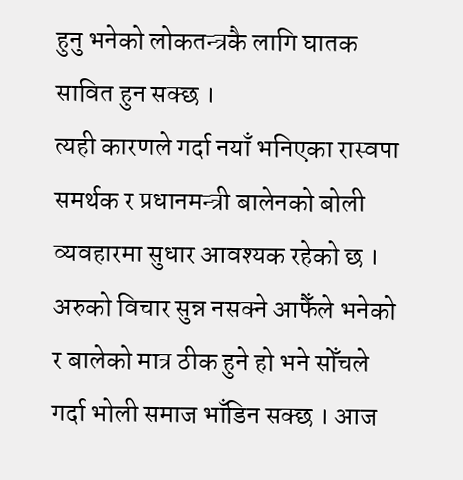हुनु भनेको लोकतन्त्रकै लागि घातक सावित हुन सक्छ ।
त्यही कारणले गर्दा नयाँ भनिएका रास्वपा समर्थक र प्रधानमन्त्री बालेनको बोली व्यवहारमा सुधार आवश्यक रहेको छ । अरुको विचार सुन्न नसक्ने आफैँले भनेको र बालेको मात्र ठीक हुने हो भने सोँचले गर्दा भोली समाज भाँडिन सक्छ । आज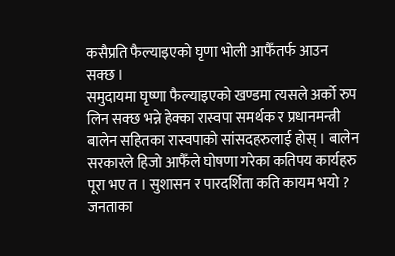कसैप्रति फैल्याइएको घृणा भोली आफैँतर्फ आउन सक्छ ।
समुदायमा घृष्णा फैल्याइएको खण्डमा त्यसले अर्को रुप लिन सक्छ भन्ने हेक्का रास्वपा समर्थक र प्रधानमन्त्री बालेन सहितका रास्वपाको सांसदहरुलाई होस् । बालेन सरकारले हिजो आफैँले घोषणा गरेका कतिपय कार्यहरु पूरा भए त । सुशासन र पारदर्शिता कति कायम भयो ? जनताका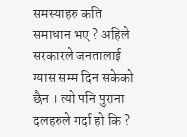समस्याहरु कति समाधान भए ? अहिले सरकारले जनतालाई ग्यास सम्म दिन सकेको छैन । त्यो पनि पुराना दलहरुले गर्दा हो कि ?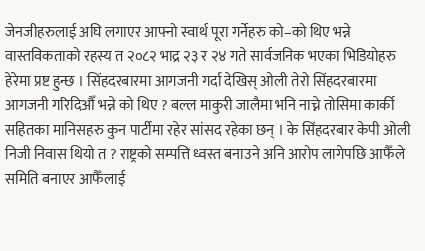जेनजीहरुलाई अघि लगाएर आफ्नो स्वार्थ पूरा गर्नेहरु को–को थिए भन्ने वास्तविकताको रहस्य त २०८२ भाद्र २३ र २४ गते सार्वजनिक भएका भिडियोहरु हेरेमा प्रष्ट हुन्छ । सिंहदरबारमा आगजनी गर्दा देखिस् ओली तेरो सिंहदरबारमा आगजनी गरिदिऔँ भन्ने को थिए ? बल्ल माकुरी जालैमा भनि नाच्ने तोसिमा कार्की सहितका मानिसहरु कुन पार्टीमा रहेर सांसद रहेका छन् । के सिंहदरबार केपी ओली निजी निवास थियो त ? राष्ट्रको सम्पत्ति ध्वस्त बनाउने अनि आरोप लागेपछि आफैँले समिति बनाएर आफैँलाई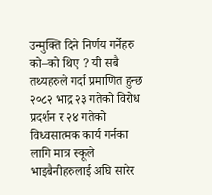उन्मुक्ति दिने निर्णय गर्नेहरु को–को थिए ? यी सबै तथ्यहरुले गर्दा प्रमाणित हुन्छ २०८२ भाद्र २३ गतेको विरोध प्रदर्शन र २४ गतेको विध्वसात्मक कार्य गर्नका लागि मात्र स्कूले भाइबैनीहरुलाई अघि सारेर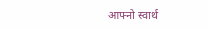आफ्नो स्वार्थ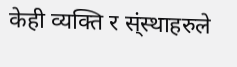केही व्यक्ति र स्ंस्थाहरुले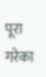पूरा गरेका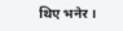थिए भनेर ।